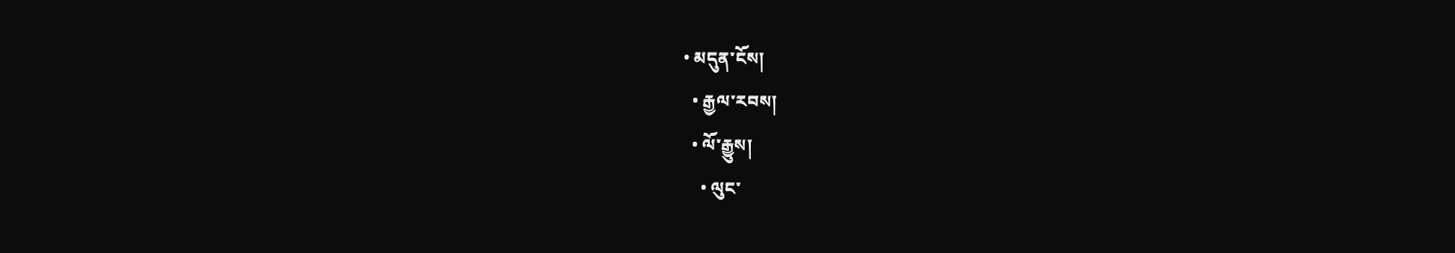• མདུན་ངོས།
  • རྒྱལ་རབས།
  • ལོ་རྒྱུས།
    • ལུང་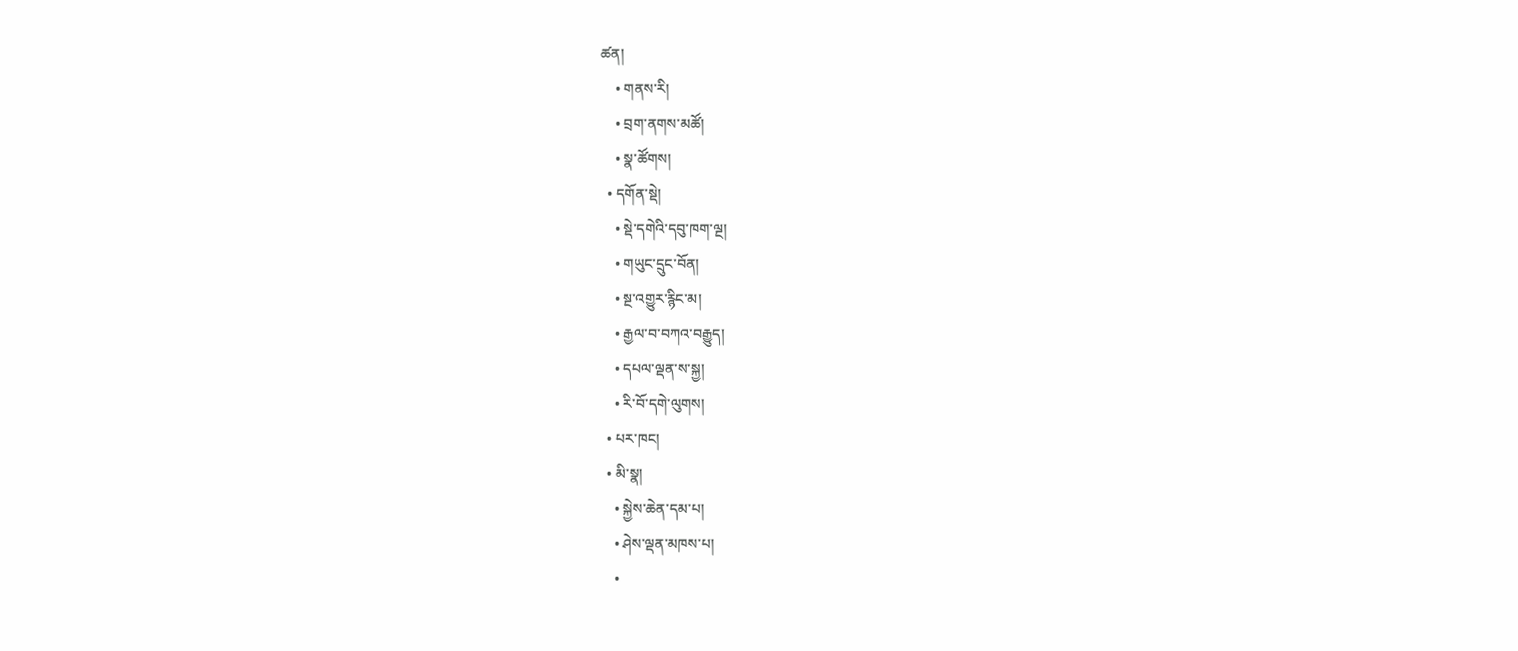ཚན།
    • གནས་རི།
    • བྲག་ནགས་མཚོ།
    • སྣ་ཚོགས།
  • དགོན་སྡེ།
    • སྡེ་དགེའི་དབུ་ཁག་ལྔ།
    • གཡུང་དྲུང་བོན།
    • སྔ་འགྱུར་རྙིང་མ།
    • རྒྱལ་བ་བཀའ་བརྒྱུད།
    • དཔལ་ལྡན་ས་སྐྱ།
    • རི་བོ་དགེ་ལུགས།
  • པར་ཁང།
  • མི་སྣ།
    • སྐྱེས་ཆེན་དམ་པ།
    • ཤེས་ལྡན་མཁས་པ།
    •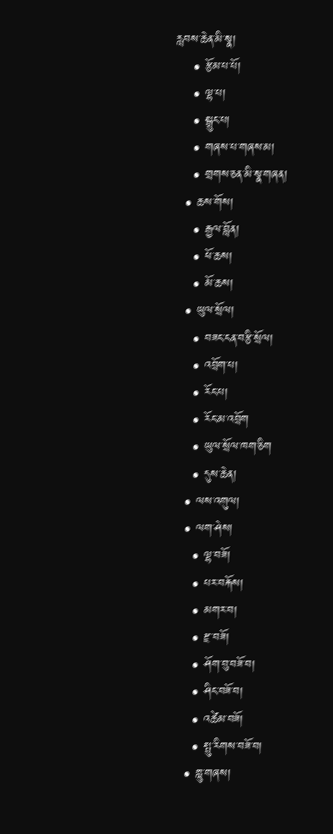རླབས་ཆེན་མི་སྣ།
    • རྩོམ་པ་པོ།
    • ལྷ་པ།
    • སྒྲུང་པ།
    • གཞས་པ་གཞས་མ།
    • གྲགས་ཅན་མི་སྣ་གཞན།
  • ཆས་གོས།
    • རྒྱལ་བློན།
    • ཕོ་ཆས།
    • མོ་ཆས།
  • ཡུལ་སྲོལ།
    • བཟང་ངན་བརྩི་སྲོལ།
    • འབྲོག་པ།
    • རོང་པ།
    • རོང་མ་འབྲོག
    • ཡུལ་སྲོལ་ཁག་ཅིག
    • དུས་ཆེན།
  • ལས་འགུལ།
  • ལག་ཤེས།
    • ལྷ་བཟོ།
    • པར་བརྐོས།
    • མགར་བ།
    • རྫ་བཟོ།
    • ཤོག་བུ་བཟོ་བ།
    • ཤིང་བཟོ་བ།
    • འཚེམ་བཟོ།
    • སྤུ་རིགས་བཟོ་བ།
  • གླུ་གཞས།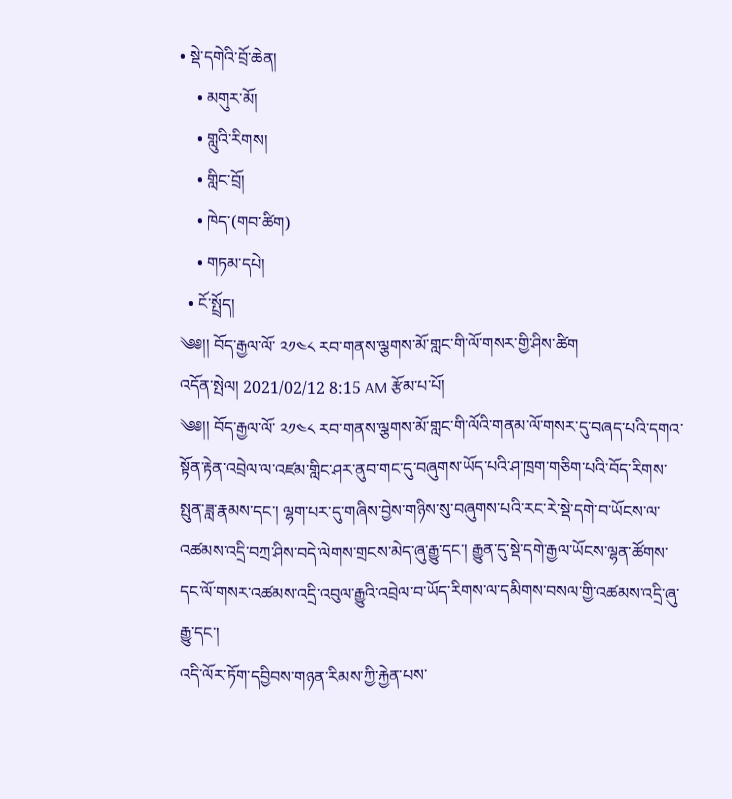• སྡེ་དགེའི་བྲོ་ཆེན།
    • མགུར་མོ།
    • གླུའི་རིགས།
    • གླིང་བྲོ།
    • ཁེད་(གབ་ཚིག)
    • གཏམ་དཔེ།
  • ངོ་སྤྲོད།
༄༅།། བོད་རྒྱལ་ལོ་ ༢༡༤༨ རབ་གནས་ལྕགས་མོ་གླང་གི་ལོ་གསར་གྱི་ཤིས་ཚིག
འདོན་སྤེལ། 2021/02/12 8:15 AM རྩོམ་པ་པོ།
༄༅།། བོད་རྒྱལ་ལོ་ ༢༡༤༨ རབ་གནས་ལྕགས་མོ་གླང་གི་ལོའི་གནམ་ལོ་གསར་དུ་བཞད་པའི་དགའ་སྟོན་རྟེན་འབྲེལ་ལ་འཛམ་གླིང་ཤར་ནུབ་གང་དུ་བཞུགས་ཡོད་པའི་ཤ་ཁྲག་གཅིག་པའི་བོད་རིགས་སྤུན་ཟླ་རྣམས་དང་། ལྷག་པར་དུ་གཞིས་བྱེས་གཉིས་སུ་བཞུགས་པའི་རང་རེ་སྡེ་དགེ་བ་ཡོངས་ལ་འཚམས་འདྲི་བཀྲ་ཤིས་བདེ་ལེགས་གྲངས་མེད་ཞུ་རྒྱུ་དང་། རྒྱུན་དུ་སྡེ་དགེ་རྒྱལ་ཡོངས་ལྷན་ཚོགས་དང་ལོ་གསར་འཚམས་འདྲི་འབུལ་རྒྱུའི་འབྲེལ་བ་ཡོད་རིགས་ལ་དམིགས་བསལ་གྱི་འཚམས་འདྲི་ཞུ་རྒྱུ་དང་།
འདི་ལོར་ཏོག་དབྱིབས་གཉན་རིམས་ཀྱི་རྐྱེན་པས་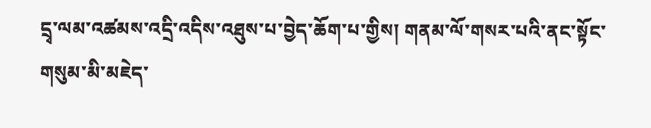དྲྭ་ལམ་འཚམས་འདྲི་འདིས་འཐུས་པ་བྱེད་ཆོག་པ་གྱིས། གནམ་ལོ་གསར་པའི་ནང་སྟོང་གསུམ་མི་མཇེད་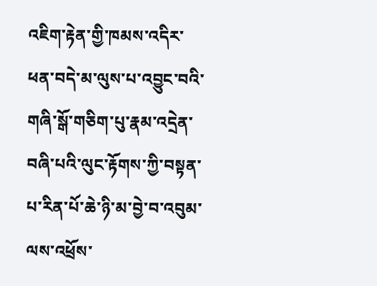འཇིག་རྟེན་གྱི་ཁམས་འདིར་ཕན་བདེ་མ་ལུས་པ་འབྱུང་བའི་གཞི་སྒོ་གཅིག་པུ་རྣམ་འདྲེན་བཞི་པའི་ལུང་རྟོགས་ཀྱི་བསྟན་པ་རིན་པོ་ཆེ་ཉི་མ་བྱེ་བ་འབུམ་ལས་འཕྲོས་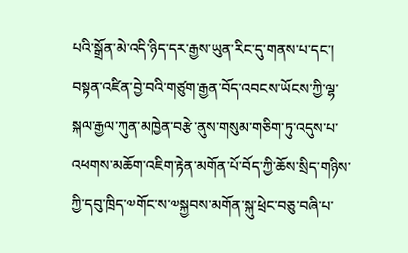པའི་སྒྲོན་མེ་འདི་ཉིད་དར་རྒྱས་ཡུན་རིང་དུ་གནས་པ་དང་། བསྟན་འཛིན་བྱེ་བའི་གཙུག་རྒྱན་བོད་འབངས་ཡོངས་ཀྱི་ལྷ་སྐལ་རྒྱལ་ཀུན་མཁྱེན་བརྩེ་ནུས་གསུམ་གཅིག་ཏུ་འདུས་པ་འཕགས་མཆོག་འཇིག་རྟེན་མགོན་པོ་བོད་ཀྱི་ཆོས་སྲིད་གཉིས་ཀྱི་དབུ་ཁྲིད་༧གོང་ས་༧སྐྱབས་མགོན་སྐུ་ཕྲེང་བཅུ་བཞི་པ་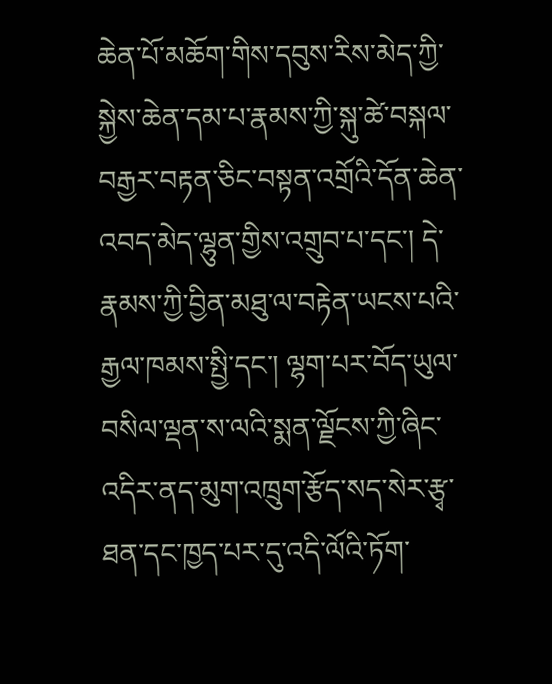ཆེན་པོ་མཆོག་གིས་དབུས་རིས་མེད་ཀྱི་སྐྱེས་ཆེན་དམ་པ་རྣམས་ཀྱི་སྐུ་ཚེ་བསྐལ་བརྒྱར་བརྟན་ཅིང་བསྟན་འགྲོའི་དོན་ཆེན་འབད་མེད་ལྷུན་གྱིས་འགྲུབ་པ་དང་། དེ་རྣམས་ཀྱི་བྱིན་མཐུ་ལ་བརྟེན་ཡངས་པའི་རྒྱལ་ཁམས་སྤྱི་དང་། ལྷག་པར་བོད་ཡུལ་བསིལ་ལྡན་ས་ལའི་སྨན་ལྗོངས་ཀྱི་ཞིང་འདིར་ནད་མུག་འཁྲུག་རྩོད་སད་སེར་རྩྭ་ཐན་དང་ཁྱད་པར་དུ་འདི་ལོའི་ཏོག་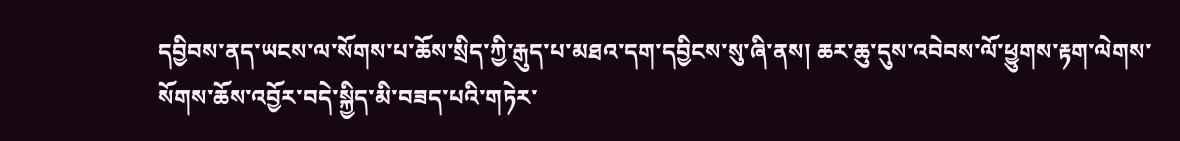དབྱིབས་ནད་ཡངས་ལ་སོགས་པ་ཆོས་སྲིད་ཀྱི་རྒུད་པ་མཐའ་དག་དབྱིངས་སུ་ཞི་ནས། ཆར་ཆུ་དུས་འབེབས་ལོ་ཕྱུགས་རྟག་ལེགས་སོགས་ཆོས་འབྱོར་བདེ་སྐྱིད་མི་བཟད་པའི་གཏེར་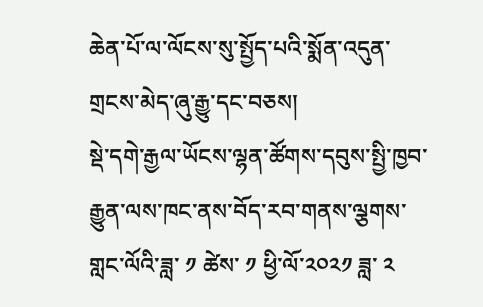ཆེན་པོ་ལ་ལོངས་སུ་སྤྱོད་པའི་སྨོན་འདུན་གྲངས་མེད་ཞུ་རྒྱུ་དང་བཅས།
སྡེ་དགེ་རྒྱལ་ཡོངས་ལྷན་ཚོགས་དབུས་སྤྱི་ཁྱབ་རྒྱུན་ལས་ཁང་ནས་བོད་རབ་གནས་ལྕགས་གླང་ལོའི་ཟླ་ ༡ ཚེས་ ༡ ཕྱི་ལོ་༢༠༢༡ ཟླ་ ༢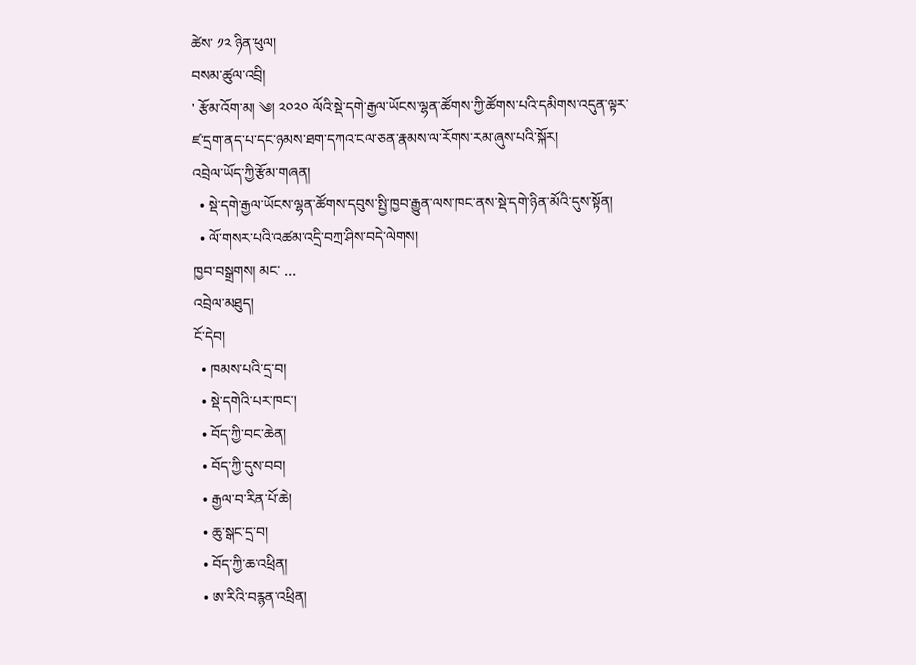ཚེས་ ༡༢ ཉིན་ཕུལ།
བསམ་ཚུལ་འབྲི།
' རྩོམ་འོག་མ། ༄། ༢༠༢༠ ལོའི་སྡེ་དགེ་རྒྱལ་ཡོངས་ལྷན་ཚོགས་ཀྱི་ཚོགས་པའི་དམིགས་འདུན་ལྟར་ཛ་དྲག་ནད་པ་དང་ཉམས་ཐག་དཀའ་ངལ་ཅན་རྣམས་ལ་རོགས་རམ་ཞུས་པའི་སྐོར།
འབྲེལ་ཡོད་ཀྱི་རྩོམ་གཞན།
  • སྡེ་དགེ་རྒྱལ་ཡོངས་ལྷན་ཚོགས་དབུས་སྤྱི་ཁྱབ་རྒྱུན་ལས་ཁང་ནས་སྡེ་དགེ་ཉིན་མོའི་དུས་སྟོན།
  • ལོ་གསར་པའི་འཚམ་འདྲི་བཀྲ་ཤིས་བདེ་ལེགས།
ཁྱབ་བསྒྲགས། མང་ ...
འབྲེལ་མཐུད།
ངོ་དེབ།
  • ཁམས་པའི་དྲ་བ།
  • སྡེ་དགེའི་པར་ཁང་།
  • བོད་ཀྱི་བང་ཆེན།
  • བོད་ཀྱི་དུས་བབ།
  • རྒྱལ་བ་རིན་པོ་ཆེ།
  • ཆུ་སྒང་དྲ་བ།
  • བོད་ཀྱི་ཆ་འཕྲིན།
  • ཨ་རིའི་བརྙན་འཕྲིན།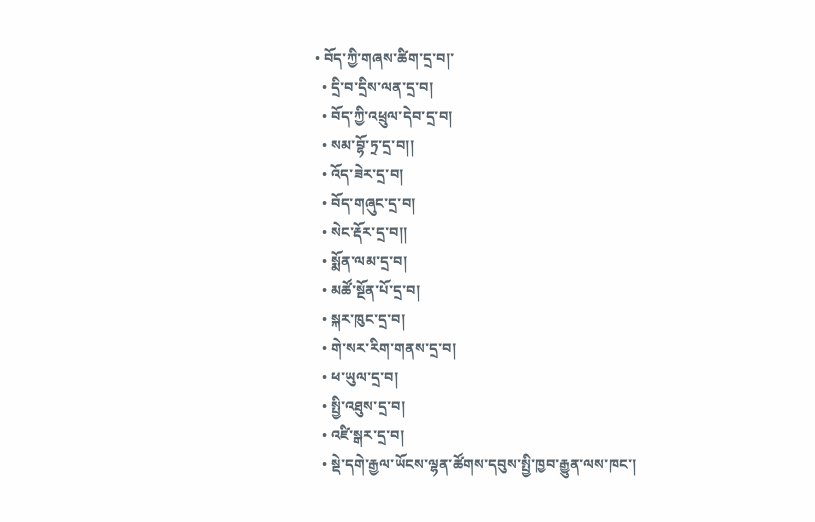• བོད་ཀྱི་གཞས་ཚིག་དྲ་བ།་
  • དྲི་བ་དྲིས་ལན་དྲ་བ།
  • བོད་ཀྱི་འཕྲུལ་དེབ་དྲ་བ།
  • སམ་བྷོ་ཏྲ་དྲ་བ།།
  • འོད་ཟེར་དྲ་བ།
  • བོད་གཞུང་དྲ་བ།
  • སེང་རྡོར་དྲ་བ།།
  • སྨོན་ལམ་དྲ་བ།
  • མཚོ་སྔོན་པོ་དྲ་བ།
  • སྐར་ཁུང་དྲ་བ།
  • གེ་སར་རིག་གནས་དྲ་བ།
  • ཕ་ཡུལ་དྲ་བ།
  • སྤྱི་འཐུས་དྲ་བ།
  • འཛི་སྒར་དྲ་བ།
  • སྡེ་དགེ་རྒྱལ་ཡོངས་ལྷན་ཚོགས་དབུས་སྤྱི་ཁྱབ་རྒྱུན་ལས་ཁང་།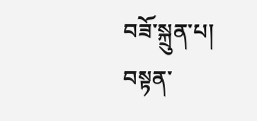བཟོ་སྐྲུན་པ། བསྟན་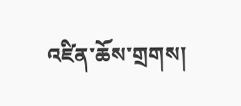འཛིན་ཆོས་གྲགས།